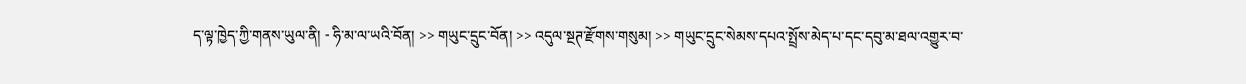ད་ལྟ་ཁྱེད་ཀྱི་གནས་ཡུལ་ནི། - ཧི་མ་ལ་ཡའི་བོན། >> གཡུང་དྲུང་བོན། >> འདུལ་སྔཊ་རྫོགས་གསུམ། >> གཡུང་དྲུང་སེམས་དཔའ་སྤྲོས་མེད་པ་དང་དབུ་མ་ཐལ་འགྱུར་བ་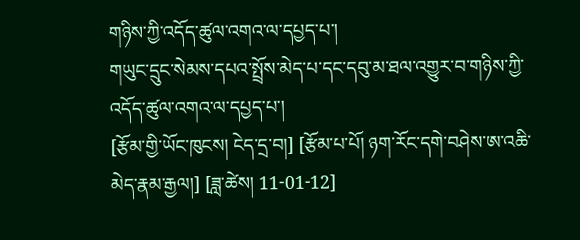གཉིས་ཀྱི་འདོད་ཚུལ་འགའ་ལ་དཔྱད་པ་།
གཡུང་དྲུང་སེམས་དཔའ་སྤྲོས་མེད་པ་དང་དབུ་མ་ཐལ་འགྱུར་བ་གཉིས་ཀྱི་འདོད་ཚུལ་འགའ་ལ་དཔྱད་པ་།
[རྩོམ་གྱི་ཡོང་ཁུངས། ངེད་དྲ་བ།] [རྩོམ་པ་པོ། ཉག་རོང་དགེ་བཤེས་ཨ་འཆི་མེད་རྣམ་རྒྱལ།] [ཟླ་ཚེས། 11-01-12]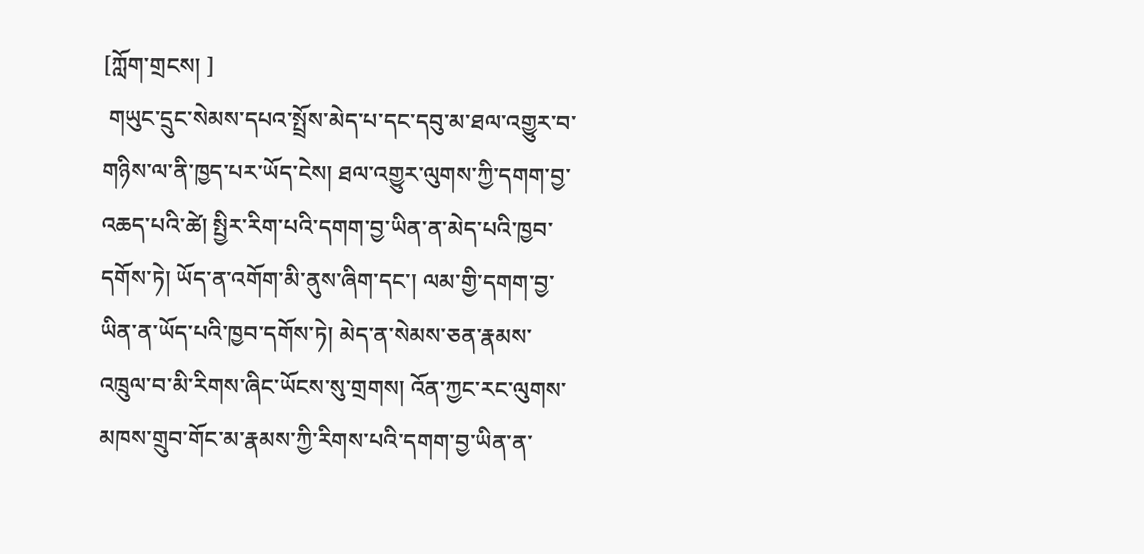[ཀློག་གྲངས། ]
 གཡུང་དྲུང་སེམས་དཔའ་སྤྲོས་མེད་པ་དང་དབུ་མ་ཐལ་འགྱུར་བ་གཉིས་ལ་ནི་ཁྱད་པར་ཡོད་ངེས། ཐལ་འགྱུར་ལུགས་ཀྱི་དགག་བྱ་འཆད་པའི་ཚེ། སྤྱིར་རིག་པའི་དགག་བྱ་ཡིན་ན་མེད་པའི་ཁྱབ་དགོས་ཏེ། ཡོད་ན་འགོག་མི་ནུས་ཞིག་དང་། ལམ་གྱི་དགག་བྱ་ཡིན་ན་ཡོད་པའི་ཁྱབ་དགོས་ཏེ། མེད་ན་སེམས་ཅན་རྣམས་འཁྲུལ་བ་མི་རིགས་ཞིང་ཡོངས་སུ་གྲགས། འོན་ཀྱང་རང་ལུགས་མཁས་གྲུབ་གོང་མ་རྣམས་ཀྱི་རིགས་པའི་དགག་བྱ་ཡིན་ན་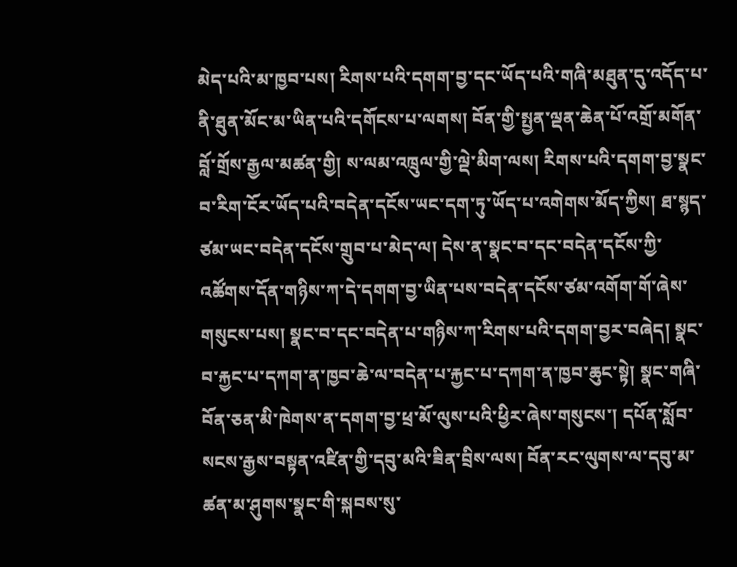མེད་པའི་མ་ཁྱབ་པས། རིགས་པའི་དགག་བྱ་དང་ཡོད་པའི་གཞི་མཐུན་དུ་འདོད་པ་ནི་ཐུན་མོང་མ་ཡིན་པའི་དགོངས་པ་ལགས། བོན་གྱི་སྤྱན་ལྡན་ཆེན་པོ་འགྲོ་མགོན་བློ་གྲོས་རྒྱལ་མཚན་གྱི། ས་ལམ་འཁྲུལ་གྱི་ལྡེ་མིག་ལས། རིགས་པའི་དགག་བྱ་སྣང་བ་རིག་ངོར་ཡོད་པའི་བདེན་དངོས་ཡང་དག་ཏུ་ཡོད་པ་འགེགས་མོད་ཀྱིས། ཐ་སྙད་ཙམ་ཡང་བདེན་དངོས་གྲུབ་པ་མེད་ལ། དེས་ན་སྣང་བ་དང་བདེན་དངོས་ཀྱི་འཚོགས་དོན་གཉིས་ཀ་དེ་དགག་བྱ་ཡིན་པས་བདེན་དངོས་ཙམ་འགོག་གོ་ཞེས་གསུངས་པས། སྣང་བ་དང་བདེན་པ་གཉིས་ཀ་རིགས་པའི་དགག་བྱར་བཞེད། སྣང་བ་རྐྱང་པ་དཀག་ན་ཁྱབ་ཆེ་ལ་བདེན་པ་རྐྱང་པ་དཀག་ན་ཁྱབ་ཆུང་སྟེ། སྣང་གཞི་བོན་ཅན་མི་ཁེགས་ན་དགག་བྱ་ཕྲ་མོ་ལུས་པའི་ཕྱིར་ཞེས་གསུངས་། དཔོན་སློབ་སངས་རྒྱས་བསྟན་འཛིན་གྱི་དབུ་མའི་ཟིན་བྲིས་ལས། བོན་རང་ལུགས་ལ་དབུ་མ་ཚན་མ་ཤུགས་སྣང་གི་སྐབས་སུ་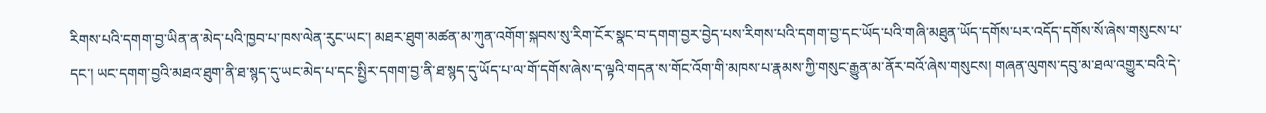རིགས་པའི་དགག་བྱ་ཡིན་ན་མེད་པའི་ཁྱབ་པ་ཁས་ལེན་རུང་ཡང་། མཐར་ཐུག་མཚན་མ་ཀུན་འགོག་སྐབས་སུ་རིག་ངོར་སྣང་བ་དགག་བྱར་བྱེད་པས་རིགས་པའི་དགག་བྱ་དང་ཡོད་པའི་གཞི་མཐུན་ཡོད་དགོས་པར་འདོད་དགོས་སོ་ཞེས་གསུངས་པ་དང་། ཡང་དགག་བྱའི་མཐའ་ཐུག་ནི་ཐ་སྙད་དུ་ཡང་མེད་པ་དང་སྤྱིར་དགག་བྱ་ནི་ཐ་སྙད་དུ་ཡོད་པ་ལ་གོ་དགོས་ཞེས་ད་ལྟའི་གདན་ས་གོང་འོག་གི་མཁས་པ་རྣམས་ཀྱི་གསུང་རྒྱུན་མ་ནོར་བའོ་ཞེས་གསུངས། གཞན་ལུགས་དབུ་མ་ཐལ་འགྱུར་བའི་དེ་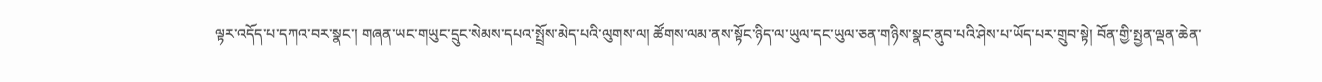ལྟར་འདོད་པ་དཀའ་བར་སྣང་། གཞན་ཡང་གཡུང་དྲུང་སེམས་དཔའ་སྤྲོས་མེད་པའི་ལུགས་ལ། ཚོགས་ལམ་ནས་སྟོང་ཉིད་ལ་ཡུལ་དང་ཡུལ་ཅན་གཉིས་སྣང་ནུབ་པའི་ཤེས་པ་ཡོད་པར་གྲུབ་སྟེ། བོན་གྱི་སྤྱན་ལྡན་ཆེན་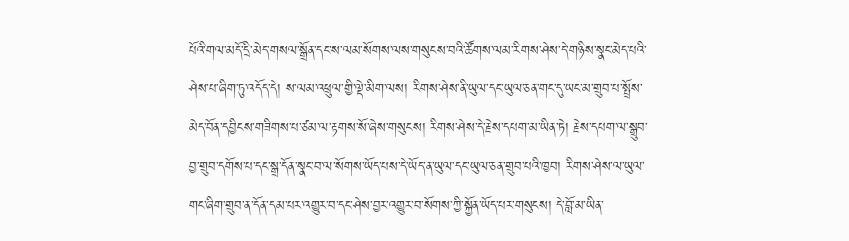པོའི་གལ་མདོ་དྲི་མེད་གསལ་སྒྲོན་དང་ས་ལམ་སོགས་ལས་གསུངས་བའི་ཚོགས་ལམ་རིགས་ཤེས་དེ་གཉིས་སྣང་མེད་པའི་ཤེས་པ་ཞིག་ཏུ་འདོད་དེ། ས་ལམ་འཕྲུལ་གྱི་ལྡེ་མིག་ལས། རིགས་ཤེས་ནི་ཡུལ་དང་ཡུལ་ཅན་གང་དུ་ཡང་མ་གྲུབ་པ་སྤྲོས་མེད་བོན་དབྱིངས་གཟིགས་པ་ཙམ་ལ་རྟགས་སོ་ཞེས་གསུངས། རིགས་ཤེས་དེ་རྗེས་དཔག་མ་ཡིན་ཏེ། རྗེས་དཔག་ལ་སྒྲུབ་བྱ་གྲུབ་དགོས་པ་དང་སྒྲ་དོན་སྣང་བ་ལ་སོགས་ཡོད་པས་དེ་ཡོད་ན་ཡུལ་དང་ཡུལ་ཅན་གྲུབ་པའི་ཁྱབ། རིགས་ཤེས་ལ་ཡུལ་གང་ཞིག་གྲུབ་ན་དོན་དམ་པར་འགྱུར་བ་དང་ཤེས་བྱར་འགྱུར་བ་སོགས་ཀྱི་སྐྱོན་ཡོད་པར་གསུངས། དེ་བློ་མ་ཡིན་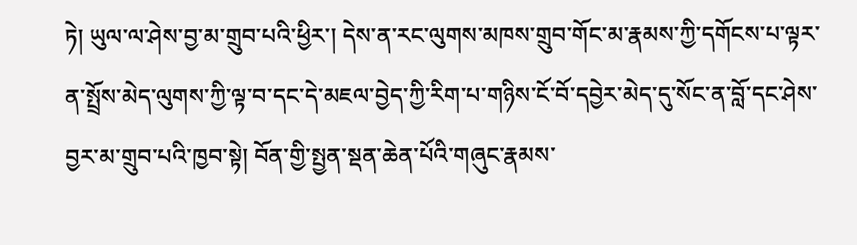ཏེ། ཡུལ་ལ་ཤེས་བྱ་མ་གྲུབ་པའི་ཕྱིར་། དེས་ན་རང་ལུགས་མཁས་གྲུབ་གོང་མ་རྣམས་ཀྱི་དགོངས་པ་ལྟར་ན་སྤྲོས་མེད་ལུགས་ཀྱི་ལྟ་བ་དང་དེ་མཇལ་བྱེད་ཀྱི་རིག་པ་གཉིས་ངོ་བོ་དབྱེར་མེད་དུ་སོང་ན་བློ་དང་ཤེས་བྱར་མ་གྲུབ་པའི་ཁྱབ་སྟེ། བོན་གྱི་སྤྱན་སྡན་ཆེན་པོའི་གཞུང་རྣམས་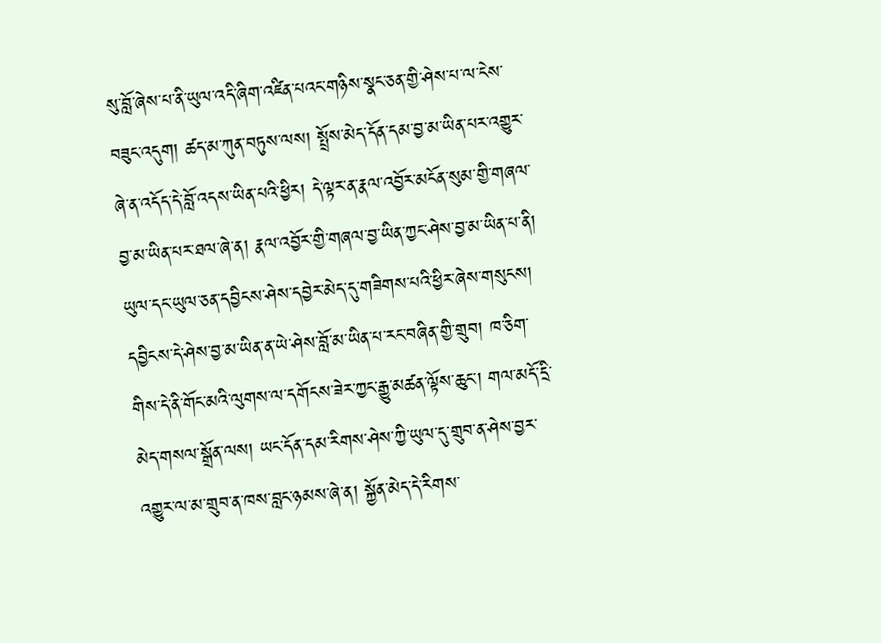སུ་བློ་ཞེས་པ་ནི་ཡུལ་འདི་ཞིག་འཛིན་པའང་གཉིས་སྣང་ཅན་གྱི་ཤེས་པ་ལ་ངེས་བཟུང་འདུག། ཚད་མ་ཀུན་བཏུས་ལས། སྤྲོས་མེད་དོན་དམ་བྱ་མ་ཡིན་པར་འགྱུར་ཞེ་ན་འདོད་དེ་བློ་འདས་ཡིན་པའི་ཕྱིར། དེ་ལྟར་ན་རྣལ་འབྱོར་མངོན་སུམ་གྱི་གཞལ་བྱ་མ་ཡིན་པར་ཐལ་ཞེ་ན། རྣལ་འབྱོར་གྱི་གཞལ་བྱ་ཡིན་ཀྱང་ཤེས་བྱ་མ་ཡིན་པ་ནི། ཡུལ་དང་ཡུལ་ཅན་དབྱིངས་ཤེས་དབྱེར་མེད་དུ་གཟིགས་པའི་ཕྱིར་ཞེས་གསུངས། དབྱིངས་དེ་ཤེས་བྱ་མ་ཡིན་ན་ཡེ་ཤེས་བློ་མ་ཡིན་པ་རང་བཞིན་གྱི་གྲུབ། ཁ་ཅིག་གིས་དེ་ནི་གོང་མའི་ལུགས་ལ་དགོངས་ཟེར་ཀྱང་རྒྱུ་མཚན་ལྟོས་ཆུང་། གལ་མདོ་དྲི་མེད་གསལ་སྒྲོན་ལས། ཡང་དོན་དམ་རིགས་ཤེས་ཀྱི་ཡུལ་དུ་གྲུབ་ན་ཤེས་བྱར་འགྱུར་ལ་མ་གྲུབ་ན་ཁས་བླང་ཉམས་ཞེ་ན། སྐྱོན་མེད་དེ་རིགས་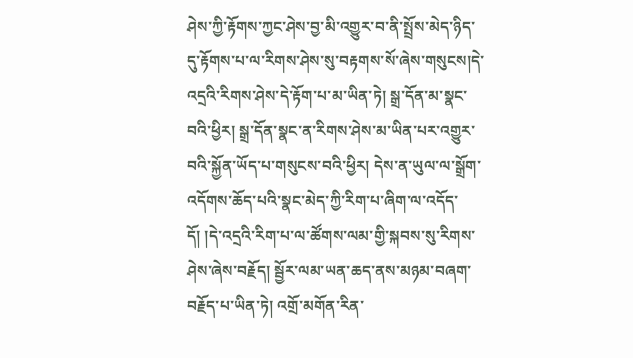ཤེས་ཀྱི་རྟོགས་ཀྱང་ཤེས་བྱ་མི་འགྱུར་བ་ནི་སྤྲོས་མེད་ཉིད་དུ་རྟོགས་པ་ལ་རིགས་ཤེས་སུ་བརྟགས་སོ་ཞེས་གསུངས།དེ་འདྲའི་རིགས་ཤེས་དེ་རྟོག་པ་མ་ཡིན་ཏེ། སྒྲ་དོན་མ་སྣང་བའི་ཕྱིར། སྒྲ་དོན་སྣང་ན་རིགས་ཤེས་མ་ཡིན་པར་འགྱུར་བའི་སྐྱོན་ཡོད་པ་གསུངས་བའི་ཕྱིར། དེས་ན་ཡུལ་ལ་སྒྲོག་འདོགས་ཆོད་པའི་སྣང་མེད་ཀྱི་རིག་པ་ཞིག་ལ་འདོད་དོ། །དེ་འདྲའི་རིག་པ་ལ་ཚོགས་ལམ་གྱི་སྐབས་སུ་རིགས་ཤེས་ཞེས་བརྗོད། སྦྱོར་ལམ་ཡན་ཆད་ནས་མཉམ་བཞག་བརྗོད་པ་ཡིན་ཏེ། འགྲོ་མགོན་རིན་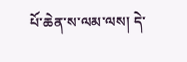པོ་ཆེན་ས་ལམ་ལས། དེ་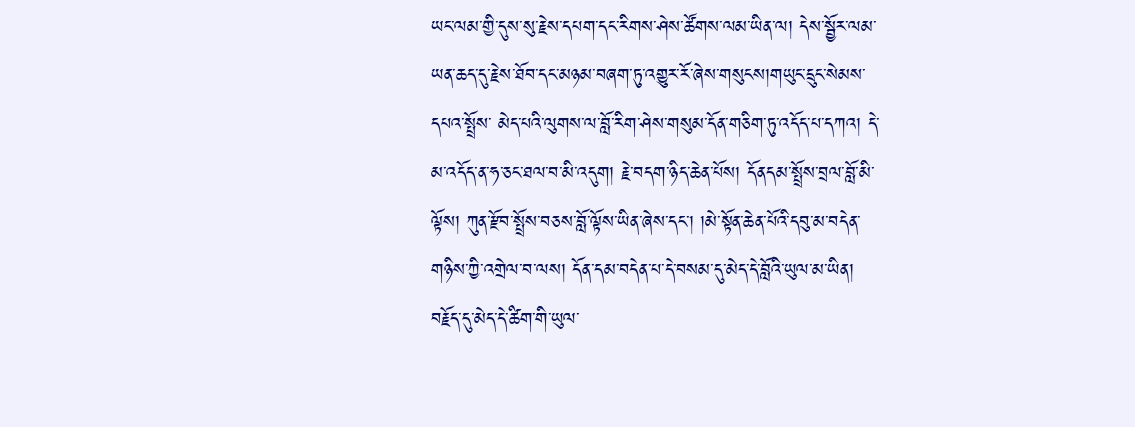ཡང་ལམ་གྱི་དུས་སུ་རྗེས་དཔག་དང་རིགས་ཤེས་ཚོགས་ལམ་ཡིན་ལ། དེས་སྦྱོར་ལམ་ཡན་ཆད་དུ་རྗེས་ཐོབ་དང་མཉམ་བཞག་ཏུ་འགྱུར་རོ་ཞེས་གསུངས།གཡུང་དྲུང་སེམས་དཔའ་སྤྲོས་ མེད་པའི་ལུགས་ལ་བློ་རིག་ཤེས་གསུམ་དོན་གཅིག་ཏུ་འདོད་པ་དཀའ། དེ་མ་འདོད་ན་ཧ་ཅང་ཐལ་བ་མི་འདུག། རྗེ་བདག་ཉིད་ཆེན་པོས། དོནདམ་སྤྲོས་བྲལ་བློ་མི་ལྟོས། ཀུན་རྫོབ་སྤྲོས་བཅས་བློ་ལྟོས་ཡིན་ཞེས་དང་། །མེ་སྟོན་ཆེན་པོའི་དབུ་མ་བདེན་གཉིས་ཀྱི་འགྲེལ་བ་ལས། དོན་དམ་བདེན་པ་དེ་བསམ་དུ་མེད་དེ་བློའི་ཡུལ་མ་ཡིན། བརྗོད་དུ་མེད་དེ་ཚིག་གི་ཡུལ་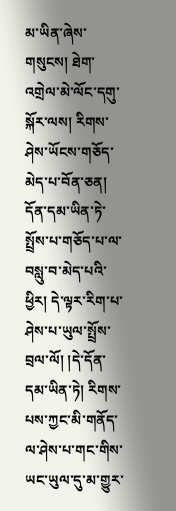མ་ཡིན་ཞེས་གསུངས། ཐེག་འགྲེལ་མེ་ལོང་དགུ་སྐོར་ལས། རིགས་ཤེས་ཡོངས་གཅོད་མེད་པ་བོན་ཅན། དོན་དམ་ཡིན་ཏེ་སྤྲོས་པ་གཅོད་པ་ལ་བསླུ་བ་མེད་པའི་ཕྱིར། དེ་ལྟར་རིག་པ་ཤེས་པ་ཡུལ་སྤྲོས་བྲལ་ལོ། །དེ་དོན་དམ་ཡིན་ཏེ། རིགས་པས་ཀྱང་མི་གནོད་ལ་ཤེས་པ་གང་གིས་ཡང་ཡུལ་དུ་མ་གྱུར་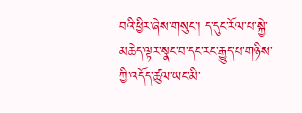བའི་ཕྱིར་ཞེས་གསུང་། ད་དུང་རོལ་པ་སྐྱེ་མཆེད་ལྟར་སྣང་བ་དང་རང་རྒྱུད་པ་གཉིས་ཀྱི་འདོད་ཚུལ་ཡང་མི་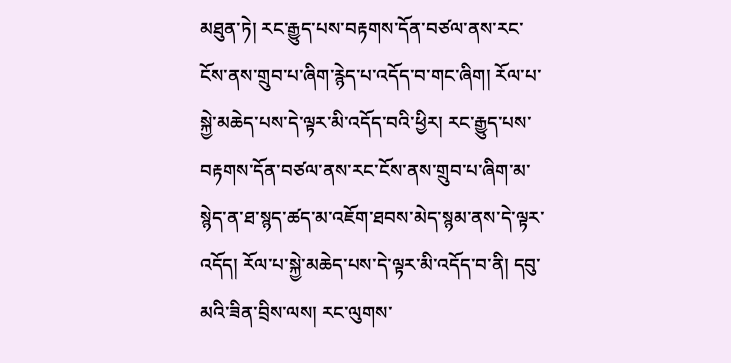མཐུན་ཏེ། རང་རྒྱུད་པས་བརྟགས་དོན་བཙལ་ནས་རང་ངོས་ནས་གྲུབ་པ་ཞིག་རྙེད་པ་འདོད་བ་གང་ཞིག། རོལ་པ་སྐྱེ་མཆེད་པས་དེ་ལྟར་མི་འདོད་བའི་ཕྱིར། རང་རྒྱུད་པས་བརྟགས་དོན་བཙལ་ནས་རང་ངོས་ནས་གྲུབ་པ་ཞིག་མ་སྙེད་ན་ཐ་སྙད་ཚད་མ་འཇོག་ཐབས་མེད་སྙམ་ནས་དེ་ལྟར་འདོད། རོལ་པ་སྐྱེ་མཆེད་པས་དེ་ལྟར་མི་འདོད་བ་ནི། དབུ་མའི་ཟིན་བྲིས་ལས། རང་ལུགས་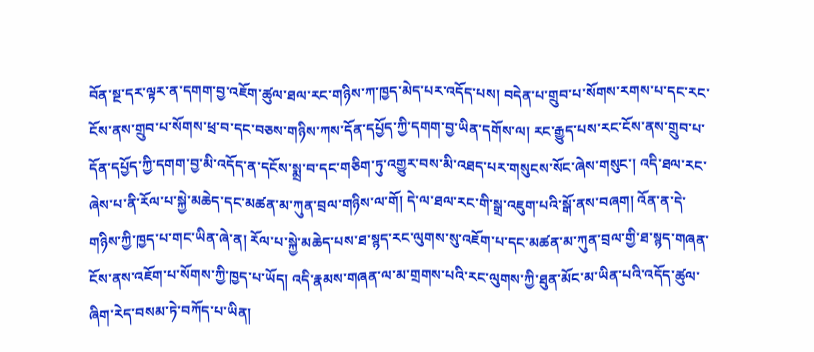བོན་སྔ་དར་ལྟར་ན་དགག་བྱ་འཇོག་ཚུལ་ཐལ་རང་གཉིས་ཀ་ཁྱད་མེད་པར་འདོད་པས། བདེན་པ་གྲུབ་པ་སོགས་རགས་པ་དང་རང་ངོས་ནས་གྲུབ་པ་སོགས་ཕྲ་བ་དང་བཅས་གཉིས་ཀས་དོན་དཔྱོད་ཀྱི་དགག་བྱ་ཡིན་དགོས་ལ། རང་རྒྱུད་པས་རང་ངོས་ནས་གྲུབ་པ་དོན་དཔྱོད་ཀྱི་དགག་བྱ་མི་འདོད་ན་དངོས་སྨྲ་བ་དང་གཅིག་ཏུ་འགྱུར་བས་མི་འཐད་པར་གསུངས་སོང་ཞེས་གསུང་། འདི་ཐལ་རང་ཞེས་པ་ནི་རོལ་པ་སྐྱེ་མཆེད་དང་མཚན་མ་ཀུན་བྲལ་གཉིས་ལ་གོ། དེ་ལ་ཐལ་རང་གི་སྒྲ་འཇུག་པའི་སྒོ་ནས་བཞག། འོན་ན་དེ་གཉིས་ཀྱི་ཁྱད་པ་གང་ཡིན་ཞེ་ན། རོལ་པ་སྐྱེ་མཆེད་པས་ཐ་སྙད་རང་ལུགས་སུ་འཇོག་པ་དང་མཚན་མ་ཀུན་བྲལ་གྱི་ཐ་སྙད་གཞན་ངོས་ནས་འཇོག་པ་སོགས་ཀྱི་ཁྱད་པ་ཡོད། འདི་རྣམས་གཞན་ལ་མ་གྲགས་པའི་རང་ལུགས་ཀྱི་ཐུན་མོང་མ་ཡིན་པའི་འདོད་ཚུལ་ཞིག་རེད་བསམ་ཏེ་བཀོད་པ་ཡིན།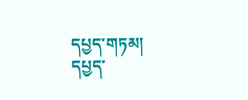དཔྱད་གཏམ།
དཔྱད་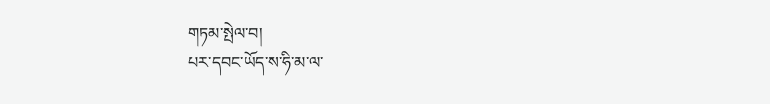གཏམ་སྤེལ་བ།
པར་དབང་ཡོད་ས་ཧི་མ་ལ་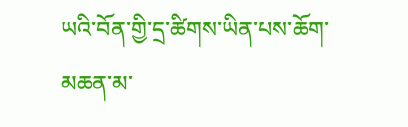ཡའི་བོན་གྱི་དྲ་ཚིགས་ཡིན་པས་ཆོག་མཆན་མ་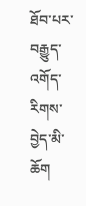ཐོབ་པར་བརྒྱུད་འགོད་རིགས་བྱེད་མི་ཆོག